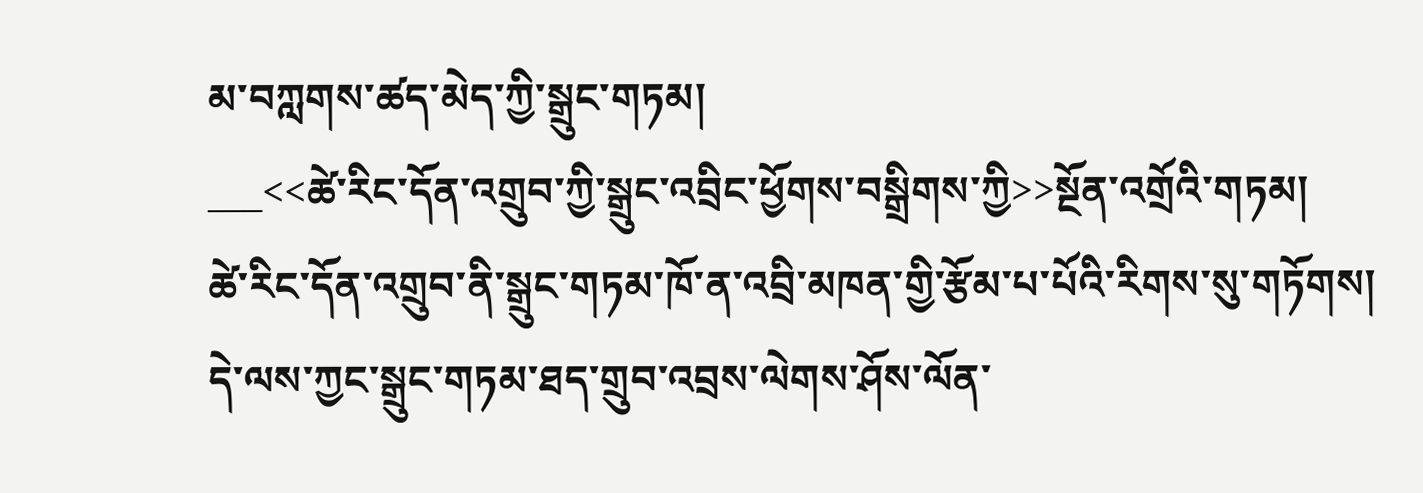མ་བཀླགས་ཚད་མེད་ཀྱི་སྒྲུང་གཏམ།
___<<ཚེ་རིང་དོན་འགྲུབ་ཀྱི་སྒྲུང་འབྲིང་ཕྱོགས་བསྒྲིགས་ཀྱི>>སྔོན་འགྲོའི་གཏམ།
ཚེ་རིང་དོན་འགྲུབ་ནི་སྒྲུང་གཏམ་ཁོ་ན་འབྲི་མཁན་གྱི་རྩོམ་པ་པོའི་རིགས་སུ་གཏོགས། དེ་ལས་ཀྱང་སྒྲུང་གཏམ་ཐད་གྲུབ་འབྲས་ལེགས་ཤོས་ལོན་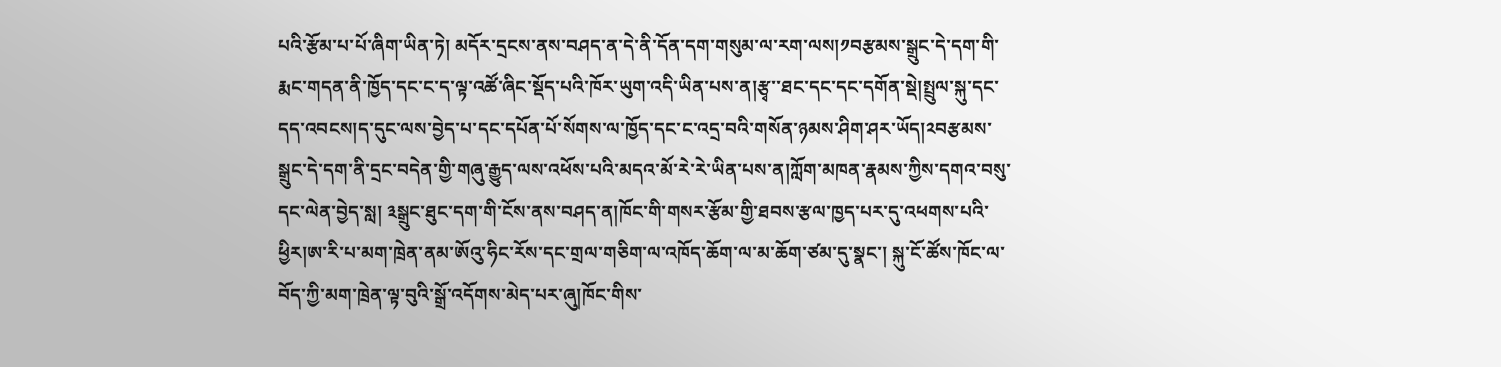པའི་རྩོམ་པ་པོ་ཞིག་ཡིན་ཏེ། མདོར་དྲངས་ནས་བཤད་ན་དེ་ནི་དོན་དག་གསུམ་ལ་རག་ལས།༡བརྩམས་སྒྲུང་དེ་དག་གི་རྨང་གདན་ནི་ཁྱོད་དང་ང་ད་ལྟ་འཚོ་ཞིང་སྡོད་པའི་ཁོར་ཡུག་འདི་ཡིན་པས་ན།རྩྭ་་ཐང་དང་དང་དགོན་སྡེ།སྤྲུལ་སྐུ་དང་དད་འབངས།ད་དུང་ལས་བྱེད་པ་དང་དཔོན་པོ་སོགས་ལ་ཁྱོད་དང་ང་འདྲ་བའི་གསོན་ཉམས་ཤིག་ཤར་ཡོད།༢བརྩམས་སྒྲུང་དེ་དག་ནི་དྲང་བདེན་གྱི་གཞུ་རྒྱུད་ལས་འཕོས་པའི་མདའ་མོ་རེ་རེ་ཡིན་པས་ན།ཀློག་མཁན་རྣམས་ཀྱིས་དགའ་བསུ་དང་ལེན་བྱེད་སླ། ༣སྒྲུང་ཐུང་དག་གི་ངོས་ནས་བཤད་ན།ཁོང་གི་གསར་རྩོམ་གྱི་ཐབས་རྩལ་ཁྱད་པར་དུ་འཕགས་པའི་ཕྱིར།ཨ་རི་པ་མག་ཁྲེན་ནམ་ཨོའུ་ཧིང་རོས་དང་གྲལ་གཅིག་ལ་འཁོད་ཆོག་ལ་མ་ཆོག་ཙམ་དུ་སྣང་། སྐུ་ངོ་ཚོས་ཁོང་ལ་བོད་ཀྱི་མག་ཁྲེན་ལྟ་བུའི་སྒྲོ་འདོགས་མེད་པར་ཞུ།ཁོང་གིས་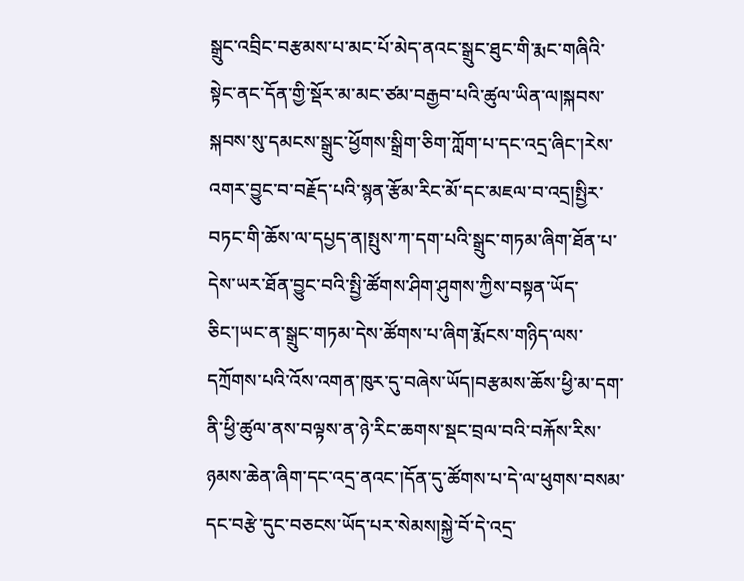སྒྲུང་འབྲིང་བརྩམས་པ་མང་པོ་མེད་ནའང་སྒྲུང་ཐུང་གི་རྨང་གཞིའི་སྟེང་ནང་དོན་གྱི་སྡོར་མ་མང་ཙམ་བརྒྱབ་པའི་ཚུལ་ཡིན་ལ།སྐབས་སྐབས་སུ་དམངས་སྒྲུང་ཕྱོགས་སྒྲིག་ཅིག་ཀློག་པ་དང་འདྲ་ཞིང་།རེས་འགར་བྱུང་བ་བརྗོད་པའི་སྙན་རྩོམ་རིང་མོ་དང་མཇལ་བ་འདྲ།སྤྱིར་བཏང་གི་ཆོས་ལ་དཔྱད་ན།སྤུས་ཀ་དག་པའི་སྒྲུང་གཏམ་ཞིག་ཐོན་པ་དེས་ཡར་ཐོན་བྱུང་བའི་སྤྱི་ཚོགས་ཤིག་ཤུགས་ཀྱིས་བསྟན་ཡོད་ཅིང་།ཡང་ན་སྒྲུང་གཏམ་དེས་ཚོགས་པ་ཞིག་རྨོངས་གཉིད་ལས་དཀྲོགས་པའི་འོས་འགན་ཁུར་དུ་བཞེས་ཡོད།བརྩམས་ཆོས་ཕྱི་མ་དག་ནི་ཕྱི་ཚུལ་ནས་བལྟས་ན་ཉེ་རིང་ཆགས་སྡང་བྲལ་བའི་བརྐོས་རིས་ཉམས་ཆེན་ཞིག་དང་འདྲ་ནའང་།དོན་དུ་ཚོགས་པ་དེ་ལ་ཕུགས་བསམ་དང་བརྩེ་དུང་བཅངས་ཡོད་པར་སེམས།སྐྱེ་བོ་དེ་འདྲ་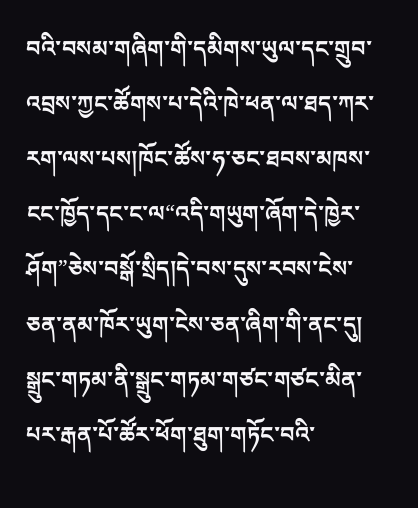བའི་བསམ་གཞིག་གི་དམིགས་ཡུལ་དང་གྲུབ་འབྲས་ཀྱང་ཚོགས་པ་དེའི་ཁེ་ཕན་ལ་ཐད་ཀར་རག་ལས་པས།ཁོང་ཚོས་ཧ་ཅང་ཐབས་མཁས་ངང་ཁྱོད་དང་ང་ལ“འདི་གཡུག་ཞོག་དེ་ཁྱེར་ཤོག”ཅེས་བསྒོ་སྲིད།དེ་བས་དུས་རབས་ངེས་ཅན་ནམ་ཁོར་ཡུག་ངེས་ཅན་ཞིག་གི་ནང་དུ། སྒྲུང་གཏམ་ནི་སྒྲུང་གཏམ་གཙང་གཙང་མིན་པར་རྒན་པོ་ཚོར་ཕོག་ཐུག་གཏོང་བའི་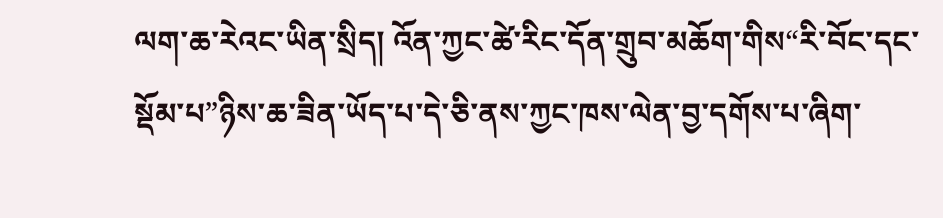ལག་ཆ་རེའང་ཡིན་སྲིད། འོན་ཀྱང་ཚེ་རིང་དོན་གྲུབ་མཆོག་གིས“རི་བོང་དང་སྡོམ་པ”ཉིས་ཆ་ཟིན་ཡོད་པ་དེ་ཅི་ནས་ཀྱང་ཁས་ལེན་བྱ་དགོས་པ་ཞིག་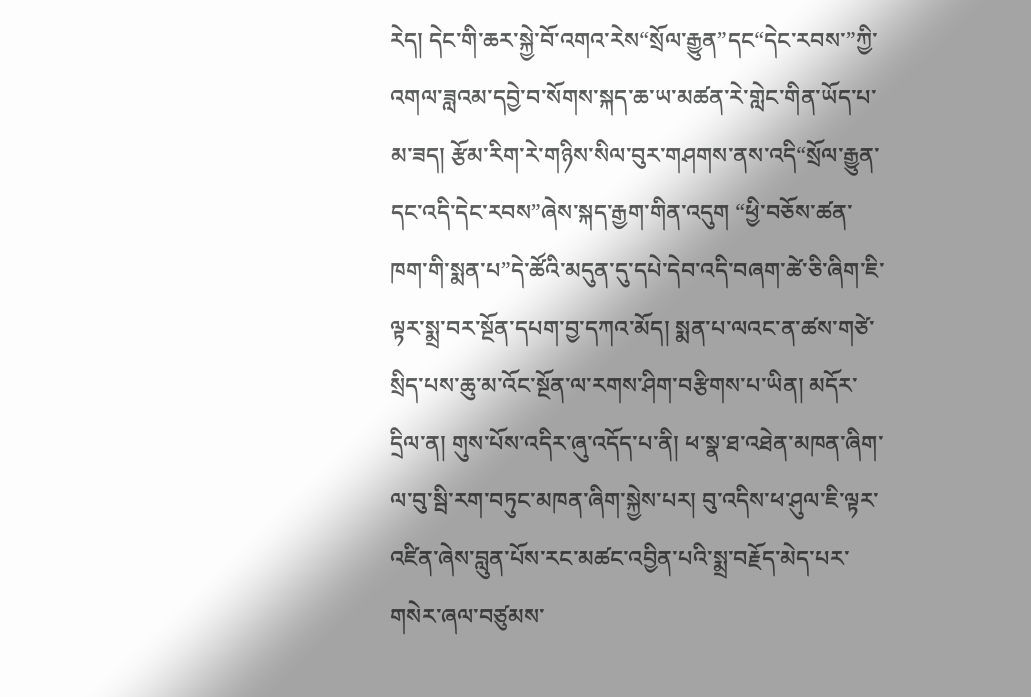རེད། དེང་གི་ཆར་སྐྱེ་བོ་འགའ་རེས“སྲོལ་རྒྱུན”དང“དེང་རབས་”ཀྱི་འགལ་ཟླའམ་དབྱེ་བ་སོགས་སྐད་ཆ་ཡ་མཚན་རེ་གླེང་གིན་ཡོད་པ་མ་ཟད། རྩོམ་རིག་རེ་གཉིས་སིལ་བུར་གཤགས་ནས་འདི“སྲོལ་རྒྱུན་དང་འདི་དེང་རབས”ཞེས་སྐད་རྒྱག་གིན་འདུག “ཕྱི་བཅོས་ཚན་ཁག་གི་སྨན་པ”དེ་ཚོའི་མདུན་དུ་དཔེ་དེབ་འདི་བཞག་ཚེ་ཅི་ཞིག་ཇི་ལྟར་སྨྲ་བར་སྔོན་དཔག་བྱ་དཀའ་མོད། སྨན་པ་ལའང་ན་ཚས་གཙེ་སྲིད་པས་ཆུ་མ་འོང་སྔོན་ལ་རགས་ཤིག་བརྩིགས་པ་ཡིན། མདོར་དྲིལ་ན། གུས་པོས་འདིར་ཞུ་འདོད་པ་ནི། ཕ་སྣ་ཐ་འཐེན་མཁན་ཞིག་ལ་བུ་སྦི་རག་བཏུང་མཁན་ཞིག་སྐྱེས་པར། བུ་འདིས་ཕ་ཤུལ་ཇི་ལྟར་འཛིན་ཞེས་བླུན་པོས་རང་མཚང་འབྱིན་པའི་སྨྲ་བརྗོད་མེད་པར་གསེར་ཞལ་བཙུམས་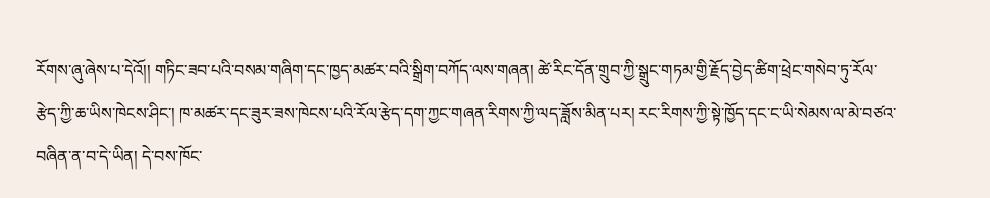རོགས་ཞུ་ཞེས་པ་དེའོ།། གཏིང་ཟབ་པའི་བསམ་གཞིག་དང་ཁྱད་མཚར་བའི་སྒྲིག་བཀོད་ལས་གཞན། ཚེ་རིང་དོན་གྲུབ་ཀྱི་སྒྲུང་གཏམ་གྱི་རྗོད་བྱེད་ཚིག་ཕྲེང་གསེབ་ཏུ་རོལ་རྩེད་ཀྱི་ཆ་ཡིས་ཁེངས་ཤིང་། ཁ་མཚར་དང་ཟུར་ཟས་ཁེངས་པའི་རོལ་རྩེད་དག་ཀྱང་གཞན་རིགས་ཀྱི་ལད་ཟློས་མིན་པར། རང་རིགས་ཀྱི་སྟེ་ཁྱོད་དང་ང་ཡི་སེམས་ལ་མེ་བཙའ་བཞིན་ན་བ་དེ་ཡིན། དེ་བས་ཁོང་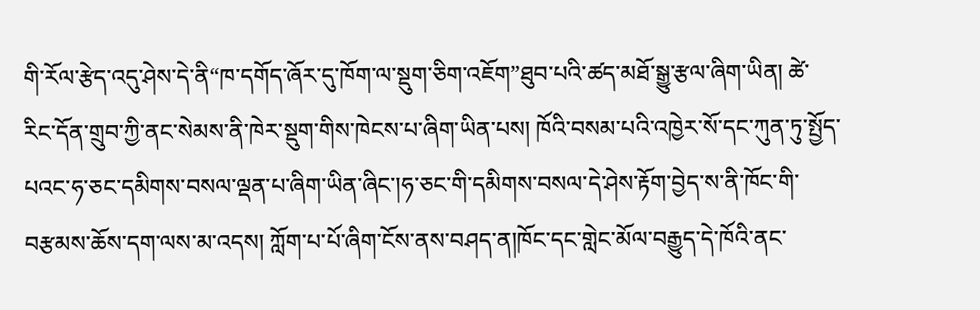གི་རོལ་རྩེད་འདུ་ཤེས་དེ་ནི“ཁ་དགོད་ཞོར་དུ་ཁོག་ལ་སྡུག་ཅིག་འཇོག”ཐུབ་པའི་ཚད་མཐོ་སྒྱུ་རྩལ་ཞིག་ཡིན། ཚེ་རིང་དོན་གྲུབ་ཀྱི་ནང་སེམས་ནི་ཁེར་སྡུག་གིས་ཁེངས་པ་ཞིག་ཡིན་པས། ཁོའི་བསམ་པའི་འཁྱེར་སོ་དང་ཀུན་ཏུ་སྤྱོད་པའང་ཧ་ཅང་དམིགས་བསལ་ལྡན་པ་ཞིག་ཡིན་ཞིང་།ཧ་ཅང་གི་དམིགས་བསལ་དེ་ཤེས་རྟོག་བྱེད་ས་ནི་ཁོང་གི་བརྩམས་ཆོས་དག་ལས་མ་འདས། ཀློག་པ་པོ་ཞིག་ངོས་ནས་བཤད་ན།ཁོང་དང་གླེང་མོལ་བརྒྱུད་དེ་ཁོའི་ནང་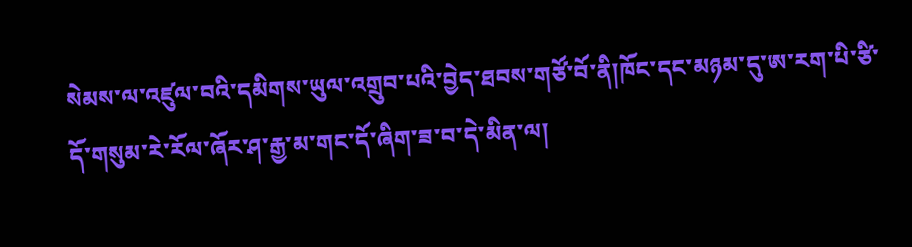སེམས་ལ་འཛུལ་བའི་དམིགས་ཡུལ་འགྲུབ་པའི་བྱེད་ཐབས་གཙོ་བོ་ནི།ཁོང་དང་མཉམ་དུ་ཨ་རག་པི་ཙི་དོ་གསུམ་རེ་རོལ་ཞོར་ཤ་རྒྱ་མ་གང་དོ་ཞིག་ཟ་བ་དེ་མིན་ལ།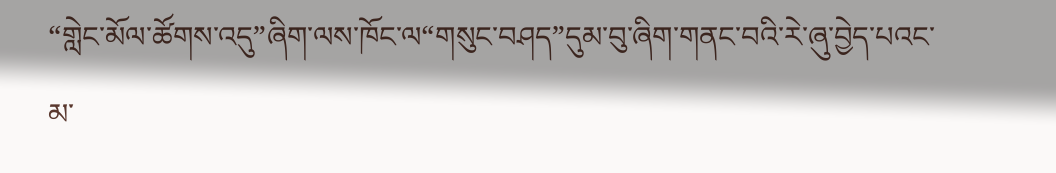“གླེང་མོལ་ཚོགས་འདུ”ཞིག་ལས་ཁོང་ལ“གསུང་བཤད”དུམ་བུ་ཞིག་གནང་བའི་རེ་ཞུ་བྱེད་པའང་མ་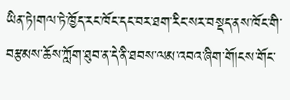ཡིན་ཏེ།གལ་ཏེ་ཁྱོད་རང་ཁོང་དང་བར་ཐག་རིང་སར་བསྡད་ནས་ཁོང་གི་བརྩམས་ཆོས་ཀློག་ཐུབ་ན་དེ་ནི་ཐབས་ལམ་འབའ་ཞིག་གོ།ངས་གོང་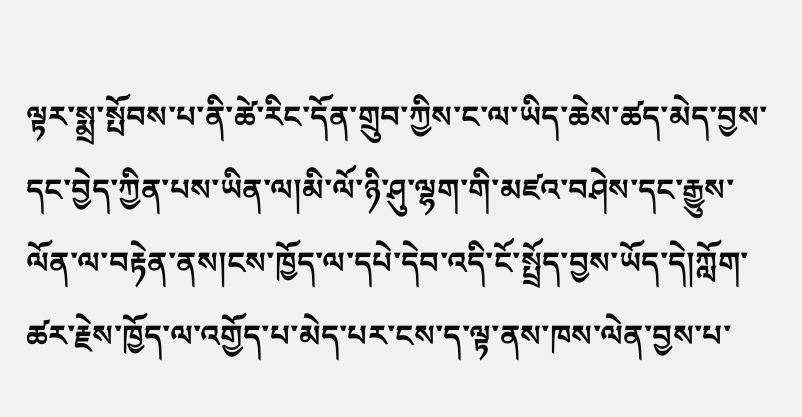ལྟར་སྨྲ་སྤོབས་པ་ནི་ཚེ་རིང་དོན་གྲུབ་ཀྱིས་ང་ལ་ཡིད་ཆེས་ཚད་མེད་བྱས་དང་བྱེད་ཀྱིན་པས་ཡིན་ལ།མི་ལོ་ཉི་ཤུ་ལྷག་གི་མཛའ་བཤེས་དང་རྒྱུས་ལོན་ལ་བརྟེན་ནས།ངས་ཁྱོད་ལ་དཔེ་དེབ་འདི་ངོ་སྤྲོད་བྱས་ཡོད་དེ།ཀློག་ཚར་རྗེས་ཁྱོད་ལ་འགྱོད་པ་མེད་པར་ངས་ད་ལྟ་ནས་ཁས་ལེན་བྱས་པ་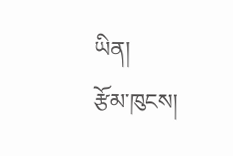ཡིན།
རྩོམ་ཁུངས།